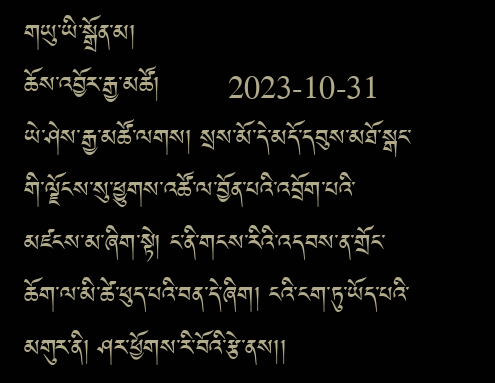གཡུ་ཡི་སྒྲོན་མ།
ཆོས་འབྱོར་རྒྱ་མཚོ།        2023-10-31
ཡེ་ཤེས་རྒྱ་མཚོ་ལགས། སྲས་མོ་དེ་མདོ་དབུས་མཐོ་སྒང་གི་ལྗོངས་སུ་ཕྱུགས་འཚོ་ལ་བྱོན་པའི་འབྲོག་པའི་མཛངས་མ་ཞིག་སྟེ། ང་ནི་གངས་རིའི་འདབས་ན་གྲོང་ཆོག་ལ་མི་ཚེ་ཕུད་པའི་བན་དེ་ཞིག། ངའི་ངག་ཏུ་ཡོད་པའི་མགུར་ནི། ཤར་ཕྱོགས་རི་བོའི་རྩེ་ནས།།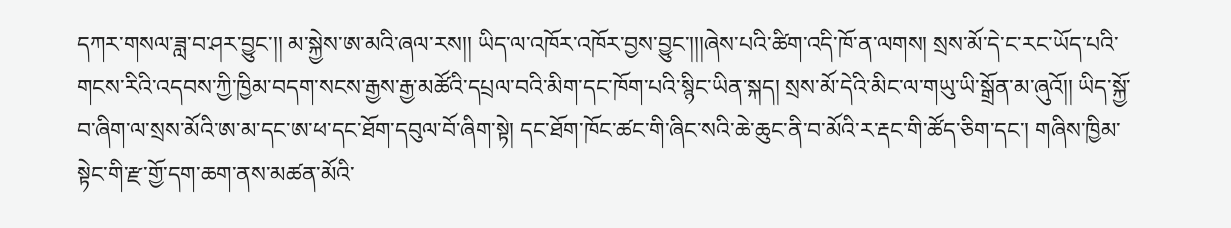དཀར་གསལ་ཟླ་བ་ཤར་བྱུང་།། མ་སྐྱེས་ཨ་མའི་ཞལ་རས།། ཡིད་ལ་འཁོར་འཁོར་བྱས་བྱུང་།།།ཞེས་པའི་ཚིག་འདི་ཁོ་ན་ལགས། སྲས་མོ་དེ་ང་རང་ཡོད་པའི་གངས་རིའི་འདབས་ཀྱི་ཁྱིམ་བདག་སངས་རྒྱས་རྒྱ་མཚོའི་དཔྲལ་བའི་མིག་དང་ཁོག་པའི་སྙིང་ཡིན་སྐད། སྲས་མོ་དེའི་མིང་ལ་གཡུ་ཡི་སྒྲོན་མ་ཞུའོ།། ཡིད་སྐྱོ་བ་ཞིག་ལ་སྲས་མོའི་ཨ་མ་དང་ཨ་ཕ་དང་ཐོག་དབུལ་བོ་ཞིག་སྟེ། དང་ཐོག་ཁོང་ཚང་གི་ཞིང་སའི་ཆེ་ཆུང་ནི་བ་མོའི་ར་རྡང་གི་ཚོད་ཅིག་དང་། གཞིས་ཁྱིམ་སྟེང་གི་རྫ་གྱོ་དག་ཆག་ནས་མཚན་མོའི་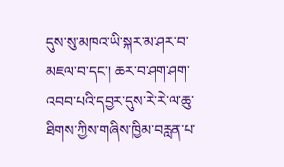དུས་སུ་མཁའ་ཡི་སྐར་མ་ཤར་བ་མཇལ་བ་དང་། ཆར་བ་ཤག་ཤག་འབབ་པའི་དབྱར་དུས་རེ་རེ་ལ་ཆུ་ཐིགས་ཀྱིས་གཞིས་ཁྱིམ་བརླན་པ་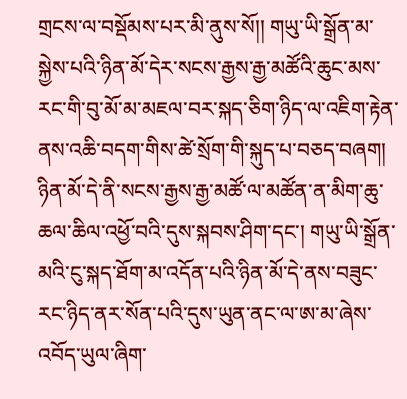གྲངས་ལ་བསྡོམས་པར་མི་ནུས་སོ།། གཡུ་ཡི་སྒྲོན་མ་སྐྱེས་པའི་ཉིན་མོ་དེར་སངས་རྒྱས་རྒྱ་མཚོའི་ཆུང་མས་རང་གི་བུ་མོ་མ་མཇལ་བར་སྐད་ཅིག་ཉིད་ལ་འཇིག་རྟེན་ནས་འཆི་བདག་གིས་ཚེ་སྲོག་གི་སྐུད་པ་བཅད་བཞག། ཉིན་མོ་དེ་ནི་སངས་རྒྱས་རྒྱ་མཚོ་ལ་མཚོན་ན་མིག་ཆུ་ཆལ་ཆིལ་འཕྱོ་བའི་དུས་སྐབས་ཤིག་དང་། གཡུ་ཡི་སྒྲོན་མའི་ངུ་སྐད་ཐོག་མ་འདོན་པའི་ཉིན་མོ་དེ་ནས་བཟུང་རང་ཉིད་ནར་སོན་པའི་དུས་ཡུན་ནང་ལ་ཨ་མ་ཞེས་འབོད་ཡུལ་ཞིག་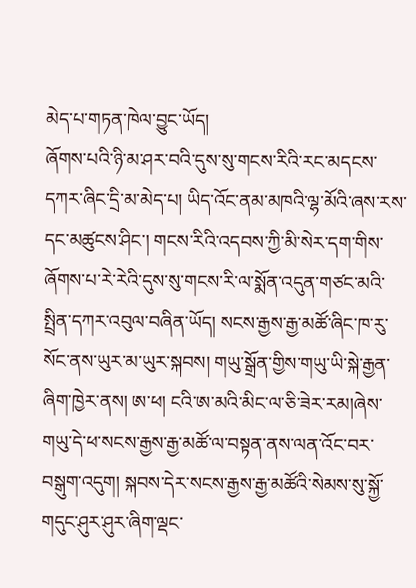མེད་པ་གཏན་ཁེལ་བྱུང་ཡོད།
ཞོགས་པའི་ཉི་མ་ཤར་བའི་དུས་སུ་གངས་རིའི་རང་མདངས་དཀར་ཞིང་དྲི་མ་མེད་པ། ཡིད་འོང་ནམ་མཁའི་ལྷ་མོའི་ཞས་རས་དང་མཚུངས་ཤིང་། གངས་རིའི་འདབས་ཀྱི་མི་སེར་དག་གིས་ཞོགས་པ་རེ་རེའི་དུས་སུ་གངས་རི་ལ་སྨོན་འདུན་གཙང་མའི་སྤྲིན་དཀར་འབུལ་བཞིན་ཡོད། སངས་རྒྱས་རྒྱ་མཚོ་ཞིང་ཁ་རུ་སོང་ནས་ཡུར་མ་ཡུར་སྐབས། གཡུ་སྒྲོན་གྱིས་གཡུ་ཡི་སྐེ་རྒྱན་ཞིག་ཁྱེར་ནས། ཨ་ཕ། ངའི་ཨ་མའི་མིང་ལ་ཅི་ཟེར་རམ།ཞེས་གཡུ་དེ་ཕ་སངས་རྒྱས་རྒྱ་མཚོ་ལ་བསྟན་ནས་ལན་འོང་བར་བསྒུག་འདུག། སྐབས་དེར་སངས་རྒྱས་རྒྱ་མཚོའི་སེམས་སུ་སྐྱོ་གདུང་ཤུར་ཤུར་ཞིག་ལྡང་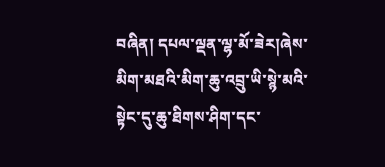བཞིན། དཔལ་ལྡན་ལྷ་མོ་ཟེར།ཞེས་མིག་མཐའི་མིག་ཆུ་འབྲུ་ཡི་སྙེ་མའི་སྟེང་དུ་ཆུ་ཐིགས་ཤིག་དང་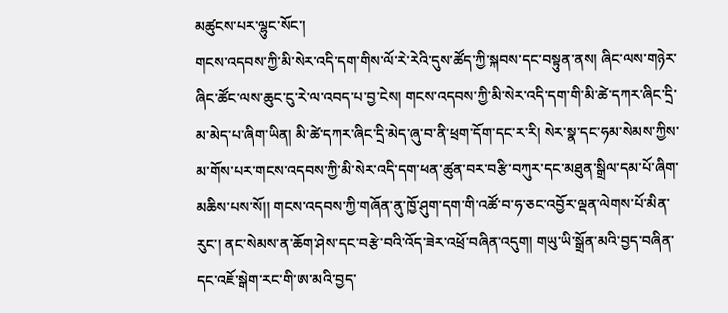མཚུངས་པར་ལྷུང་སོང་།
གངས་འདབས་ཀྱི་མི་སེར་འདི་དག་གིས་ལོ་རེ་རེའི་དུས་ཚོད་ཀྱི་སྐབས་དང་བསྟུན་ནས། ཞིང་ལས་གཉེར་ཞིང་ཚོང་ལས་ཆུང་ངུ་རེ་ལ་འབད་པ་བྱ་ངེས། གངས་འདབས་ཀྱི་མི་སེར་འདི་དག་གི་མི་ཚེ་དཀར་ཞིང་དྲི་མ་མེད་པ་ཞིག་ཡིན། མི་ཚེ་དཀར་ཞིང་དྲི་མེད་ཞུ་བ་ནི་ཕྲག་དོག་དང་ར་རི། སེར་སྣ་དང་ཧམ་སེམས་ཀྱིས་མ་གོས་པར་གངས་འདབས་ཀྱི་མི་སེར་འདི་དག་ཕན་ཚུན་བར་བརྩི་བཀུར་དང་མཐུན་སྒྲིལ་དམ་པོ་ཞིག་མཆིས་པས་སོ།། གངས་འདབས་ཀྱི་གཞོན་ནུ་ཁྱོ་ཤུག་དག་གི་འཚོ་བ་ཧ་ཅང་འབྱོར་ལྡན་ལེགས་པོ་མིན་རུང་། ནང་སེམས་ན་ཆོག་ཤེས་དང་བརྩེ་བའི་འོད་ཟེར་འཕྲོ་བཞིན་འདུག། གཡུ་ཡི་སྒྲོན་མའི་བྱད་བཞིན་དང་འཇོ་སྒེག་རང་གི་ཨ་མའི་བྱད་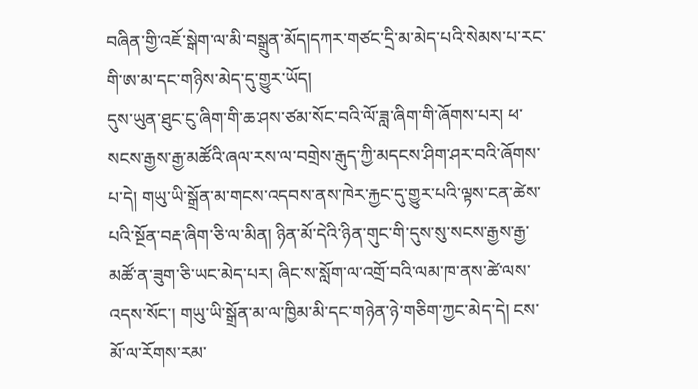བཞིན་གྱི་འཇོ་སྒེག་ལ་མི་བསྒྲུན་མོད།དཀར་གཙང་དྲི་མ་མེད་པའི་སེམས་པ་རང་གི་ཨ་མ་དང་གཉིས་མེད་དུ་གྱུར་ཡོད།
དུས་ཡུན་ཐུང་ངུ་ཞིག་གི་ཆ་ཤས་ཙམ་སོང་བའི་ལོ་ཟླ་ཞིག་གི་ཞོགས་པར། ཕ་སངས་རྒྱས་རྒྱ་མཚོའི་ཞལ་རས་ལ་བགྲེས་རྒུད་ཀྱི་མདངས་ཤིག་ཤར་བའི་ཞོགས་པ་དེ། གཡུ་ཡི་སྒྲོན་མ་གངས་འདབས་ནས་ཁེར་རྐྱང་དུ་གྱུར་པའི་ལྟས་ངན་ཚེས་པའི་སྔོན་བརྡ་ཞིག་ཅི་ལ་མིན། ཉིན་མོ་དེའི་ཉིན་གུང་གི་དུས་སུ་སངས་རྒྱས་རྒྱ་མཚོ་ན་ཟུག་ཅི་ཡང་མེད་པར། ཞིང་ས་སློག་ལ་འགྲོ་བའི་ལམ་ཁ་ནས་ཚེ་ལས་འདས་སོང་། གཡུ་ཡི་སྒྲོན་མ་ལ་ཁྱིམ་མི་དང་གཉེན་ཉེ་གཅིག་ཀྱང་མེད་དེ། ངས་མོ་ལ་རོགས་རམ་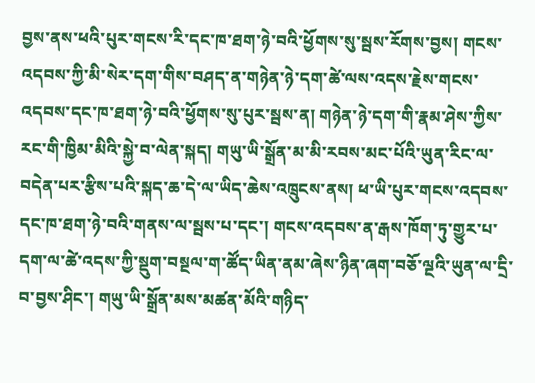བྱས་ནས་ཕའི་པུར་གངས་རི་དང་ཁ་ཐག་ཉེ་བའི་ཕྱོགས་སུ་སྦས་རོགས་བྱས། གངས་འདབས་ཀྱི་མི་སེར་དག་གིས་བཤད་ན་གཉེན་ཉེ་དག་ཚེ་ལས་འདས་རྗེས་གངས་འདབས་དང་ཁ་ཐག་ཉེ་བའི་ཕྱོགས་སུ་པུར་སྦས་ན། གཉེན་ཉེ་དག་གི་རྣམ་ཤེས་ཀྱིས་རང་གི་ཁྱིམ་མིའི་སྐྱེ་བ་ལེན་སྐད། གཡུ་ཡི་སྒྲོན་མ་མི་རབས་མང་པོའི་ཡུན་རིང་ལ་བདེན་པར་རྩིས་པའི་སྐད་ཆ་དེ་ལ་ཡིད་ཆེས་འཁྲུངས་ནས། ཕ་ཡི་པུར་གངས་འདབས་དང་ཁ་ཐག་ཉེ་བའི་གནས་ལ་སྦས་པ་དང་། གངས་འདབས་ན་རྒས་ཁོག་ཏུ་གྱུར་པ་དག་ལ་ཚེ་འདས་ཀྱི་སྡུག་བསྔལ་ག་ཚོད་ཡིན་ནམ་ཞེས་ཉིན་ཞག་བཅོ་ལྔའི་ཡུན་ལ་དྲི་བ་བྱས་ཤིང་། གཡུ་ཡི་སྒྲོན་མས་མཚན་མོའི་གཉིད་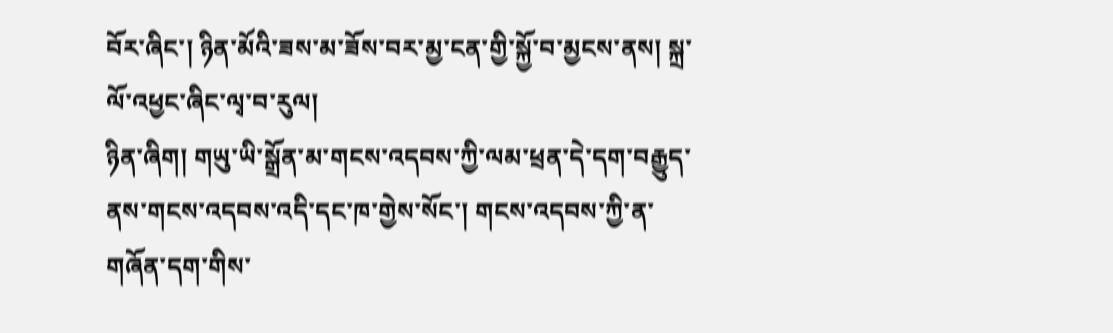བོར་ཞིང་། ཉིན་མོའི་ཟས་མ་ཟོས་བར་མྱ་ངན་གྱི་སྐྱོ་བ་མྱངས་ནས། སྐྲ་ལོ་འཕྱང་ཞིང་ལྭ་བ་རུལ།
ཉིན་ཞིག། གཡུ་ཡི་སྒྲོན་མ་གངས་འདབས་ཀྱི་ལམ་ཕྲན་དེ་དག་བརྒྱུད་ནས་གངས་འདབས་འདི་དང་ཁ་གྱེས་སོང་། གངས་འདབས་ཀྱི་ན་གཞོན་དག་གིས་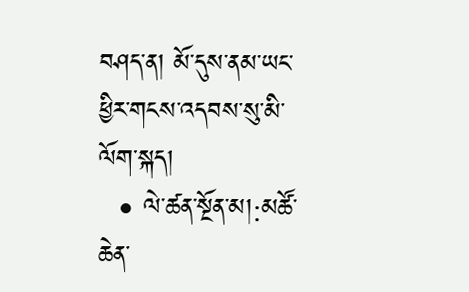བཤད་ན། མོ་དུས་ནམ་ཡང་ཕྱིར་གངས་འདབས་སུ་མི་ལོག་སྐད།
  • ལེ་ཚན་སྔོན་མ།:མཚོ་ཆེན་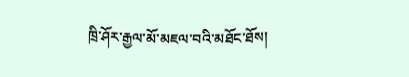ཁྲི་ཤོར་རྒྱལ་མོ་མཇལ་བའི་མཐོང་ཐོས།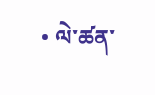• ལེ་ཚན་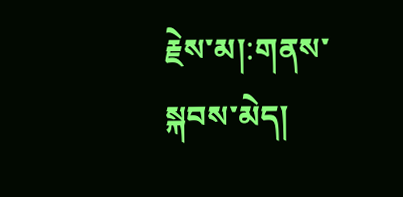རྗེས་མ།:གནས་སྐབས་མེད།